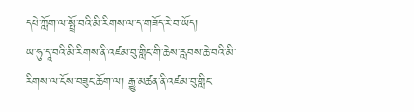དཔེ་ཀློག་ལ་སྤྲོ་བའི་མི་རིགས་ལ་ད་གཟོད་རེ་བ་ཡོད།
ཡ་ཧུ་དཱ་བའི་མི་རིགས་ནི་འཛམ་བུ་གླིང་གི་ཆེས་རླབས་ཆེ་བའི་མི་རིགས་ལ་ངོས་བཟུང་ཆོག་ལ། རྒྱུ་མཚན་ནི་འཛམ་བུ་གླིང་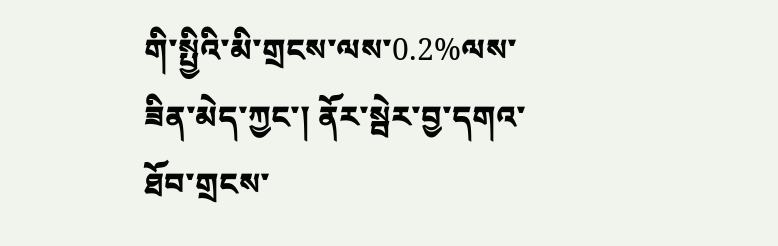གི་སྤྱིའི་མི་གྲངས་ལས་0.2%ལས་ཟིན་མེད་ཀྱང་། ནོར་སྦེར་བྱ་དགའ་ཐོབ་གྲངས་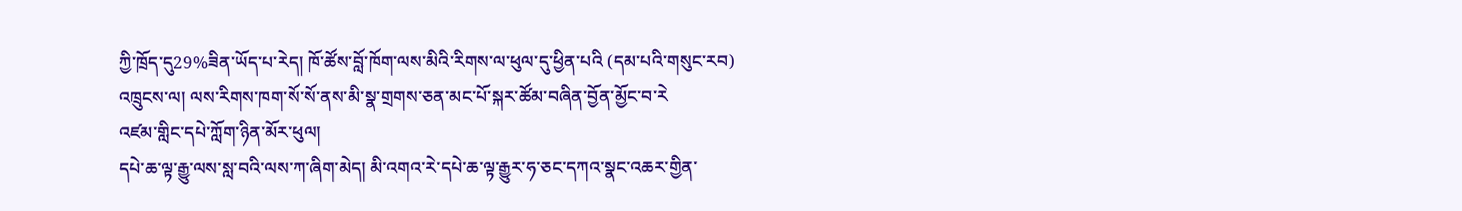ཀྱི་ཁྲོད་དུ29%ཟིན་ཡོད་པ་རེད། ཁོ་ཚོས་བློ་ཁོག་ལས་མིའི་རིགས་ལ་ཕུལ་དུ་ཕྱིན་པའི (དམ་པའི་གསུང་རབ) འཁྲུངས་ལ། ལས་རིགས་ཁག་སོ་སོ་ནས་མི་སྣ་གྲགས་ཅན་མང་པོ་སྐར་ཚོམ་བཞིན་བྱོན་མྱོང་བ་རེ
འཛམ་གླིང་དཔེ་ཀློག་ཉིན་མོར་ཕུལ།
དཔེ་ཆ་ལྟ་རྒྱུ་ལས་སླ་བའི་ལས་ཀ་ཞིག་མེད། མི་འགའ་རེ་དཔེ་ཆ་ལྟ་རྒྱུར་ཧ་ཅང་དཀའ་སྣང་འཆར་གྱིན་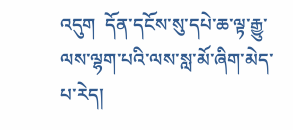འདུག  དོན་དངོས་སུ་དཔེ་ཆ་ལྟ་རྒྱུ་ལས་ལྷག་པའི་ལས་སླ་མོ་ཞིག་མེད་པ་རེད།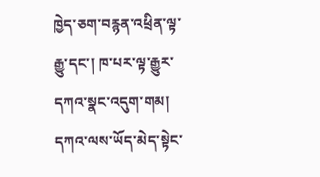ཁྱེད་ཅག་བརྙན་འཕྲིན་ལྟ་རྒྱུ་དང་། ཁ་པར་ལྟ་རྒྱུར་དཀའ་སྣང་འདུག་གམ། དཀའ་ལས་ཡོད་མེད་སྟེང་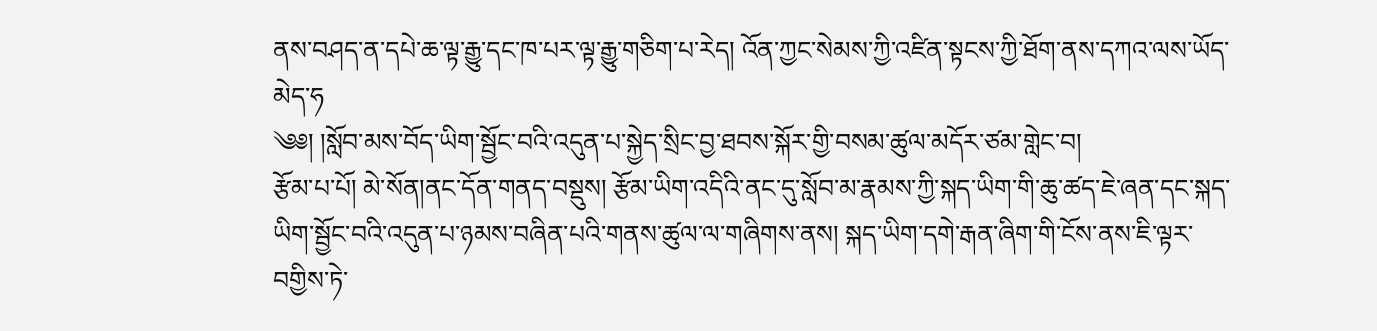ནས་བཤད་ན་དཔེ་ཆ་ལྟ་རྒྱུ་དང་ཁ་པར་ལྟ་རྒྱུ་གཅིག་པ་རེད། འོན་ཀྱང་སེམས་ཀྱི་འཛིན་སྟངས་ཀྱི་ཐོག་ནས་དཀའ་ལས་ཡོད་མེད་ཧ
༄༅། །སློབ་མས་བོད་ཡིག་སྦྱོང་བའི་འདུན་པ་སྐྱེད་སྲིང་བྱ་ཐབས་སྐོར་གྱི་བསམ་ཚུལ་མདོར་ཙམ་གླེང་བ།
རྩོམ་པ་པོ། མེ་སོན།ནང་དོན་གནད་བསྡུས། རྩོམ་ཡིག་འདིའི་ནང་དུ་སློབ་མ་རྣམས་ཀྱི་སྐད་ཡིག་གི་ཆུ་ཚད་ཇེ་ཞན་དང་སྐད་ཡིག་སྦྱོང་བའི་འདུན་པ་ཉམས་བཞིན་པའི་གནས་ཚུལ་ལ་གཞིགས་ནས། སྐད་ཡིག་དགེ་རྒན་ཞིག་གི་ངོས་ནས་ཇི་ལྟར་བགྱིས་ཏེ་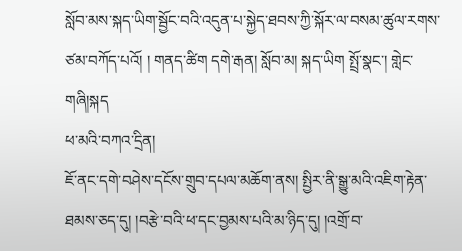སློབ་མས་སྐད་ཡིག་སྦྱོང་བའི་འདུན་པ་སྐྱེད་ཐབས་ཀྱི་སྐོར་ལ་བསམ་ཚུལ་རགས་ཙམ་བཀོད་པའོ། ། གནད་ཚིག དགེ་རྒན། སློབ་མ། སྐད་ཡིག སྤྲོ་སྣང་། གླེང་གཞི།སྐད
ཕ་མའི་བཀའ་དྲིན།
ཇོ་ནང་དགེ་བཤེས་དངོས་གྲུབ་དཔལ་མཆོག་ནས། སྤྱིར་ནི་སྒྱུ་མའི་འཇིག་རྟེན་ཐམས་ཅད་དུ། །བརྩེ་བའི་ཕ་དང་བྱམས་པའི་མ་ཉིད་དུ། །འགྲོ་བ་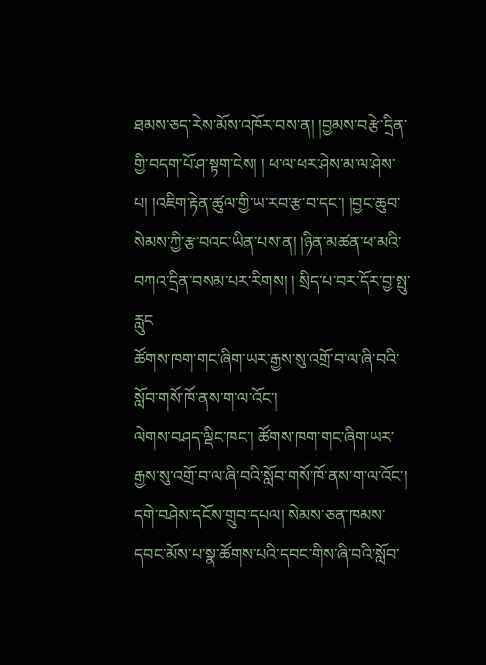ཐམས་ཅད་རེས་མོས་འཁོར་བས་ན། །བྱམས་བརྩེ་དྲིན་གྱི་བདག་པོ་ཤ་སྟག་ངེས། ། ཕ་ལ་ཕར་ཤེས་མ་ལ་ཤེས་པ། །འཇིག་རྟེན་ཚུལ་གྱི་ཡ་རབ་རྩ་བ་དང་། །བྱང་ཆུབ་སེམས་ཀྱི་རྩ་བའང་ཡིན་པས་ན། །ཉིན་མཚན་ཕ་མའི་བཀའ་དྲིན་བསམ་པར་རིགས། ། སྲིད་པ་བར་དོར་བྱ་སྤུ་རླུང
ཚོགས་ཁག་གང་ཞིག་ཡར་རྒྱས་སུ་འགྲོ་བ་ལ་ཞི་བའི་སློབ་གསོ་ཁོ་ནས་ག་ལ་འོང་།
ལེགས་བཤད་ལྡིང་ཁང་། ཚོགས་ཁག་གང་ཞིག་ཡར་རྒྱས་སུ་འགྲོ་བ་ལ་ཞི་བའི་སློབ་གསོ་ཁོ་ནས་ག་ལ་འོང་། དགེ་བཤེས་དངོས་གྲུབ་དཔལ། སེམས་ཅན་ཁམས་དབང་མོས་པ་སྣ་ཚོགས་པའི་དབང་གིས་ཞི་བའི་སློབ་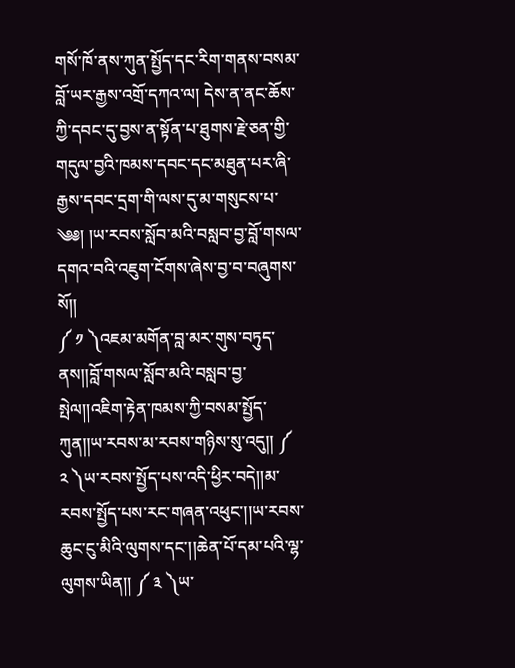གསོ་ཁོ་ནས་ཀུན་སྤྱོད་དང་རིག་གནས་བསམ་བློ་ཡར་རྒྱས་འགྲོ་དཀའ་ལ། དེས་ན་ནང་ཆོས་ཀྱི་དབང་དུ་བྱས་ན་སྟོན་པ་ཐུགས་རྗེ་ཅན་གྱི་གདུལ་བྱའི་ཁམས་དབང་དང་མཐུན་པར་ཞི་རྒྱས་དབང་དྲག་གི་ལས་དུ་མ་གསུངས་པ་
༄༅། །ཡ་རབས་སློབ་མའི་བསླབ་བྱ་བློ་གསལ་དགའ་བའི་འཇུག་ངོགས་ཞེས་བྱ་བ་བཞུགས་སོ།།
༼ ༡ ༽འཇམ་མགོན་བླ་མར་གུས་བཏུད་ནས།།བློ་གསལ་སློབ་མའི་བསླབ་བྱ་སྤེལ།།འཇིག་རྟེན་ཁམས་ཀྱི་བསམ་སྤྱོད་ཀུན།།ཡ་རབས་མ་རབས་གཉིས་སུ་འདུ།། ༼ ༢ ༽ཡ་རབས་སྤྱོད་པས་འདི་ཕྱིར་བདེ།།མ་རབས་སྤྱོད་པས་རང་གཞན་འཕུང་།།ཡ་རབས་ཆུང་ངུ་མིའི་ལུགས་དང་།།ཆེན་པོ་དམ་པའི་ལྷ་ལུགས་ཡིན།། ༼ ༣ ༽ཡ་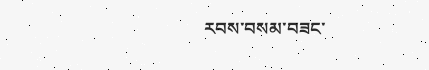རབས་བསམ་བཟང་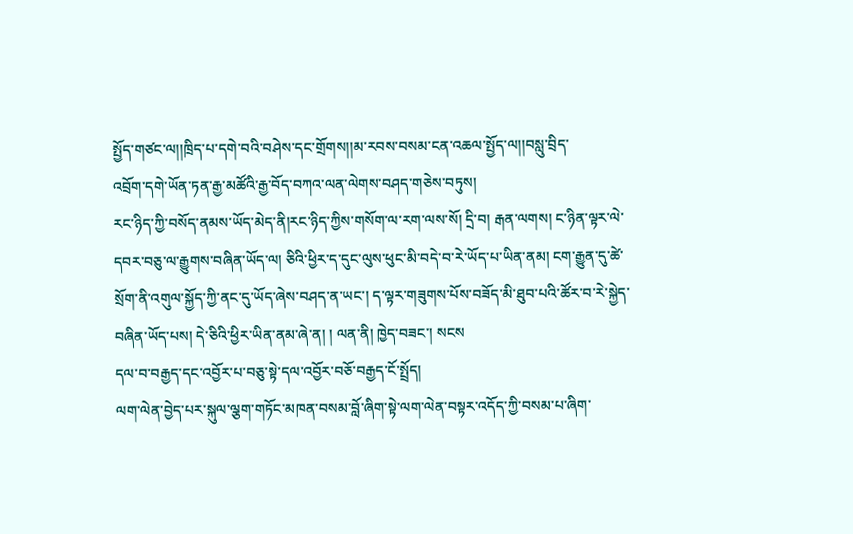སྤྱོད་གཙང་ལ།།ཁྲིད་པ་དགེ་བའི་བཤེས་དང་གྲོགས།།མ་རབས་བསམ་ངན་འཆལ་སྤྱོད་ལ།།བསླུ་བྲིད་
འབྲོག་དགེ་ཡོན་ཏན་རྒྱ་མཚོའི་རྒྱ་བོད་བཀའ་ལན་ལེགས་བཤད་གཅེས་བཏུས།
རང་ཉིད་ཀྱི་བསོད་ནམས་ཡོད་མེད་ནི།རང་ཉིད་ཀྱིས་གསོག་ལ་རག་ལས་སོ། དྲི་བ། རྒན་ལགས། ང་ཉིན་ལྟར་ལེ་དབར་བཅུ་ལ་རྒྱུགས་བཞིན་ཡོད་ལ། ཅིའི་ཕྱིར་ད་དུང་ལུས་ཕུང་མི་བདེ་བ་རེ་ཡོད་པ་ཡིན་ནམ། ངག་རྒྱུན་དུ་ཚེ་སྲོག་ནི་འགུལ་སྐྱོད་ཀྱི་ནང་དུ་ཡོད་ཞེས་བཤད་ན་ཡང་། ད་ལྟར་གཟུགས་པོས་བཟོད་མི་ཐུབ་པའི་ཚོར་བ་རེ་སྐྱེད་བཞིན་ཡོད་པས། དེ་ཅིའི་ཕྱིར་ཡིན་ནམ་ཞེ་ན། ། ལན་ནི། ཁྱེད་བཟང་། སངས
དལ་བ་བརྒྱད་དང་འབྱོར་པ་བཅུ་སྟེ་དལ་འབྱོར་བཅོ་བརྒྱད་ངོ་སྤྲོད།
ལག་ལེན་བྱེད་པར་སྐུལ་ལྕག་གཏོང་མཁན་བསམ་བློ་ཞིག་སྟེ་ལག་ལེན་བསྟར་འདོད་ཀྱི་བསམ་པ་ཞིག་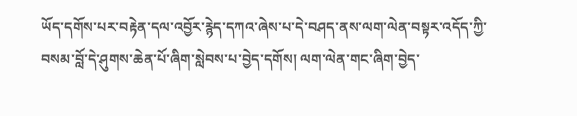ཡོད་དགོས་པར་བརྟེན་དལ་འབྱོར་རྙེད་དཀའ་ཞེས་པ་དེ་བཤད་ནས་ལག་ལེན་བསྟར་འདོད་ཀྱི་བསམ་བློ་དེ་ཤུགས་ཆེན་པོ་ཞིག་སླེབས་པ་བྱེད་དགོས། ལག་ལེན་གང་ཞིག་བྱེད་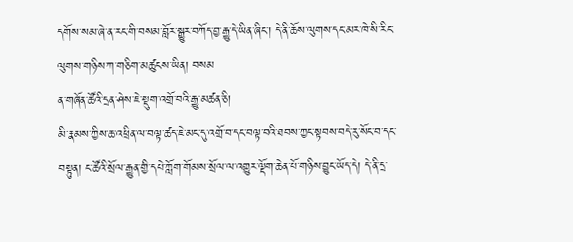དགོས་སམ་ཞེ་ན་རང་གི་བསམ་བློར་སྒྱུར་བཀོད་བྱ་རྒྱུ་དེ་ཡིན་ཞིང་། དེ་ནི་ཆོས་ལུགས་དང་མར་ཁེ་སི་རིང་ལུགས་གཉིས་ཀ་གཅིག་མཚུངས་ཡིན། བསམ
ན་གཞོན་ཚོའི་དྲན་ཤེས་ཇེ་སྡུག་འགྲོ་བའི་རྒྱུ་མཚན་ཅི།
མི་རྣམས་ཀྱིས་ཆ་འཕྲིན་ལ་བལྟ་ཚད་ཇེ་མང་དུ་འགྲོ་བ་དང་བལྟ་བའི་ཐབས་ཀྱང་སྟབས་བདེ་རུ་སོང་བ་དང་བསྟུན། ང་ཚོའི་སྲོལ་རྒྱུན་གྱི་དཔེ་ཀློག་གོམས་སྲོལ་ལ་འགྱུར་ལྡོག་ཆེན་པོ་གཉིས་བྱུང་ཡོད་དེ། དེ་ནི་དྲ་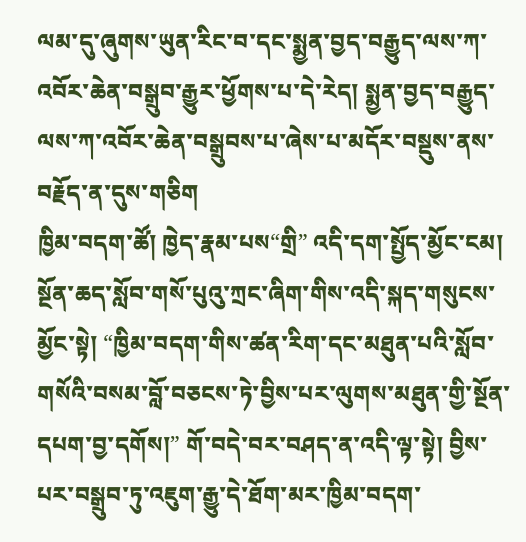ལམ་དུ་ཞུགས་ཡུན་རིང་བ་དང་སྨྱན་བྱད་བརྒྱུད་ལས་ཀ་འབོར་ཆེན་བསྒྲུབ་རྒྱུར་ཕྱོགས་པ་དེ་རེད། སྨྱན་བྱད་བརྒྱུད་ལས་ཀ་འབོར་ཆེན་བསྒྲུབས་པ་ཞེས་པ་མདོར་བསྡུས་ནས་བརྗོད་ན་དུས་གཅིག
ཁྱིམ་བདག་ཚོ། ཁྱེད་རྣམ་པས“གྲི” འདི་དག་སྤྱོད་མྱོང་ངམ།
སྔོན་ཆད་སློབ་གསོ་པུའུ་ཀྲང་ཞིག་གིས་འདི་སྐད་གསུངས་མྱོང་སྟེ། “ཁྱིམ་བདག་གིས་ཚན་རིག་དང་མཐུན་པའི་སློབ་གསོའི་བསམ་བློ་བཅངས་ཏེ་བྱིས་པར་ལུགས་མཐུན་གྱི་སྔོན་དཔག་བྱ་དགོས།” གོ་བདེ་བར་བཤད་ན་འདི་ལྟ་སྟེ། བྱིས་པར་བསྒྲུབ་ཏུ་འཇུག་རྒྱུ་དེ་ཐོག་མར་ཁྱིམ་བདག་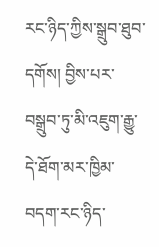རང་ཉིད་ཀྱིས་སྒྲུབ་ཐུབ་དགོས། བྱིས་པར་བསྒྲུབ་ཏུ་མི་འཇུག་རྒྱུ་དེ་ཐོག་མར་ཁྱིམ་བདག་རང་ཉིད་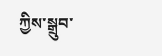ཀྱིས་སྒྲུབ་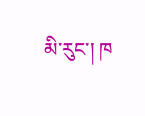མི་རུང་། ཁ